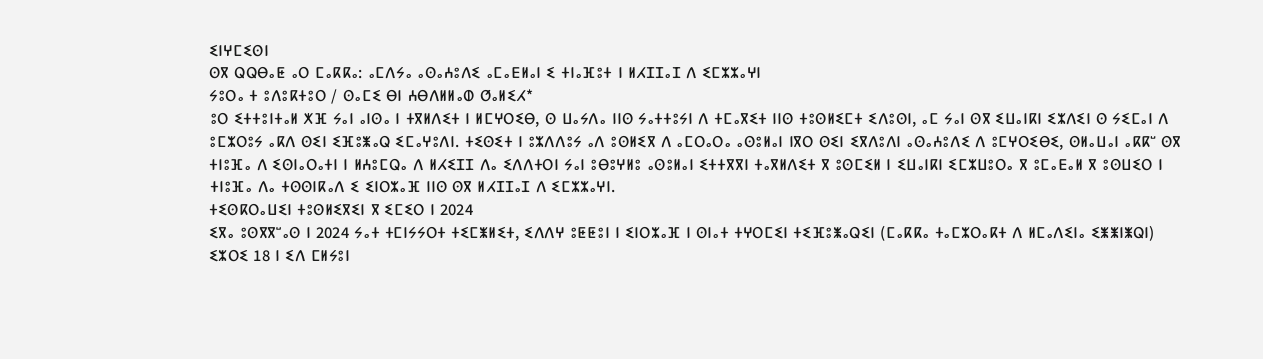ⵉⵏⵖⵎⵉⵙⵏ
ⵙⴳ ⵕⵕⴱⴰⵟ ⴰⵔ ⵎⴰⴽⴽⴰ: ⴰⵎⴷⵢⴰ ⴰⵙⴰⵄⵓⴷⵉ ⴰⵎⴰⴹⵍⴰⵏ ⵉ ⵜⵏⴰⴼⵓⵜ ⵏ ⵍⵃⵊⵊⴰⵊ ⴷ ⵉⵎⵣⵣⴰⵖⵏ
ⵢⵓⵔⴰ ⵜ ⵓⴷⵓⴽⵜⵓⵔ / ⵙⴰⵎⵉ ⴱⵏ ⵄⴱⴷⵍⵍⴰⵀ ⵚⴰⵍⵉⵃ*
ⵓⵔ ⵉⵜⵜⵓⵏⵜⴰⵍ ⵅⴼ ⵢⴰⵏ ⴰⵏⵙⴰ ⵏ ⵜⴳⵍⴷⵉⵜ ⵏ ⵍⵎⵖⵔⵉⴱ, ⵙ ⵡⴰⵢⴷⴰ ⵏⵏⵙ ⵢⴰⵜⵜⵓⵢⵏ ⴷ ⵜⵎⴰⴳⵉⵜ ⵏⵏⵙ ⵜⵓⵙⵍⵉⵎⵜ ⵉⴷⵓⵙⵏ, ⴰⵎ ⵢⴰⵏ ⵙⴳ ⵉⵡⴰⵏⴽⵏ ⵉⵣⴷⵉⵏ ⵙ ⵢⵉⵎⴰⵏ ⴷ ⵓⵎⵣⵔⵓⵢ ⴰⴽⴷ ⵙⵉⵏ ⵉⴼⵓⵥⴰⵕ ⵉⵎⴰⵖⵓⴷⵏ. ⵜⵉⵙⵉⵜ ⵏ ⵓⵣⴷⴷⵓⵢ ⴰⴷ ⵓⵙⵍⵉⴳ ⴷ ⴰⵎⵔⴰⵔⴰ ⴰⵙⵓⵍⴰⵏ ⵏⴳⵔ ⵙⵉⵏ ⵉⴳⴷⵓⴷⵏ ⴰⵙⴰⵄⵓⴷⵉ ⴷ ⵓⵎⵖⵔⵉⴱⵉ, ⵙⵍⴰⵡⴰⵏ ⴰⴽⴽⵯ ⵙⴳ ⵜⵏⵓⴼⴰ ⴷ ⵉⵙⵏⴰⵔⴰⵜⵏ ⵏ ⵍⵄⵓⵎⵕⴰ ⴷ ⵍⵃⵉⵊⵊ ⴷⴰ ⵉⴷⴷⵜⵔⵏ ⵢⴰⵏ ⵓⴱⵓⵖⵍⵓ ⴰⵙⵓⵍⴰⵏ ⵉⵜⵜⴳⴳⵏ ⵜⴰⴳⵍⴷⵉⵜ ⴳ ⵓⵙⵎⵉⵍ ⵏ ⵉⵡⴰⵏⴽⵏ ⵉⵎⵣⵡⵓⵔⴰ ⴳ ⵓⵎⴰⴹⴰⵍ ⴳ ⵓⵙⵡⵉⵔ ⵏ ⵜⵏⵓⴼⴰ ⴷⴰ ⵜⵙⵙⵏⴽⴰⴷ ⵉ ⵉⵏⵔⵣⴰⴼ ⵏⵏⵙ ⵙⴳ ⵍⵃⵊⵊⴰⵊ ⴷ ⵉⵎⵣⵣⴰⵖⵏ.
ⵜⵉⵙⴽⵔⴰⵡⵉⵏ ⵜⵓⵙⵍⵉⴳⵉⵏ ⴳ ⵉⵎⵉⵔ ⵏ 2024
ⵉⴳⴰ ⵓⵙⴳⴳⵯⴰⵙ ⵏ 2024 ⵢⴰⵜ ⵜⵎⵏⵢⵢⵔⵜ ⵜⵉⵎⵥⵍⵉⵜ, ⵉⴷⴷⵖ ⵓⵟⵟⵓⵏ ⵏ ⵉⵏⵔⵣⴰⴼ ⵏ ⵙⵏⴰⵜ ⵜⵖⵔⵎⵉⵏ ⵜⵉⴼⵓⵥⴰⵕⵉⵏ (ⵎⴰⴽⴽⴰ ⵜⴰⵎⵣⵔⴰⴽⵜ ⴷ ⵍⵎⴰⴷⵉⵏⴰ ⵉⵥⵥⵏⵥⵕⵏ) ⵉⵣⵔⵉ 18 ⵏ ⵉⴷ ⵎⵍⵢⵓⵏ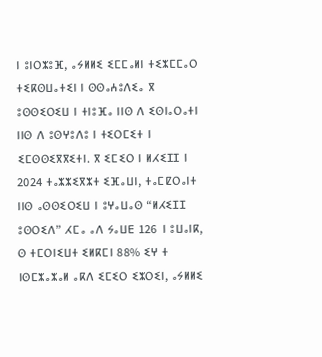ⵏ ⵓⵏⵔⵣⵓⴼ, ⴰⵢⵍⵍⵉ ⵉⵎⵎⴰⵍⵏ ⵜⵉⵣⵎⵎⴰⵔ ⵜⵉⴽⵙⵡⴰⵜⵉⵏ ⵏ ⵙⵙⴰⵄⵓⴷⵉⴰ ⴳ ⵓⵙⵙⵉⵔⵉⵡ ⵏ ⵜⵏⵓⴼⴰ ⵏⵏⵙ ⴷ ⵉⵙⵏⴰⵔⴰⵜⵏ ⵏⵏⵙ ⴷ ⵓⵙⵖⵓⴷⵓ ⵏ ⵜⵉⵔⵎⵉⵜ ⵏ ⵉⵎⵙⵙⵉⴳⴳⵉⵜⵏ. ⴳ ⵉⵎⵉⵔ ⵏ ⵍⵃⵉⵊⵊ ⵏ 2024 ⵜⴰⵣⵣⵉⴳⵣⵜ ⵉⴼⴰⵡⵏ, ⵜⴰⵎⵇⵔⴰⵏⵜ ⵏⵏⵙ ⴰⵙⵙⵉⵔⵉⵡ ⵏ ⵓⵖⴰⵡⴰⵙ “ⵍⵃⵉⵊⵊ ⵓⵙⵔⵉⴷ” ⵃⵎⴰ ⴰⴷ ⵢⴰⵡⴹ 126 ⵏ ⵓⵡⴰⵏⴽ, ⵙ ⵜⵎⵔⵏⵉⵡⵜ ⵉⵍⴽⵎⵏ 88% ⵉⵖ ⵜ ⵏⵙⵎⵣⴰⵣⴰⵍ ⴰⴽⴷ ⵉⵎⵉⵔ ⵉⵣⵔⵉⵏ, ⴰⵢⵍⵍⵉ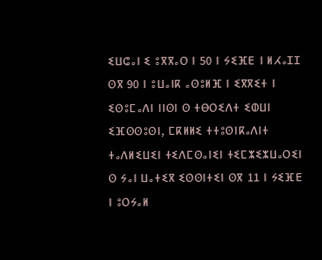ⵉⵡⵛⴰⵏ ⵉ ⵓⴳⴳⴰⵔ ⵏ 50 ⵏ ⵢⵉⴼⴹ ⵏ ⵍⵃⴰⵊⵊ ⵙⴳ 90 ⵏ ⵓⵡⴰⵏⴽ ⴰⵙⵓⵍⴼ ⵏ ⵉⴳⴳⵉⵜ ⵏ ⵉⵙⵓⵎⴰⴷⵏ ⵏⵏⵙⵏ ⵙ ⵜⴱⵔⵉⴷⵜ ⵉⵀⵡⵏ ⵉⴼⵙⵙⵓⵙⵏ, ⵎⴽⵍⵍⵉ ⵜⵜⵓⵙⵏⴽⴰⴷⵏⵜ ⵜⴰⴷⵍⵉⵡⵉⵏ ⵜⵉⴷⵎⵙⴰⵏⵉⵏ ⵜⵉⵎⵣⵉⵣⵡⴰⵔⵉⵏ ⵙ ⵢⴰⵏ ⵡⴰⵜⵉⴳ ⵉⵙⵙⵏⵜⵉⵏ ⵙⴳ 11 ⵏ ⵢⵉⴼⴹ ⵏ ⵓⵔⵢⴰⵍ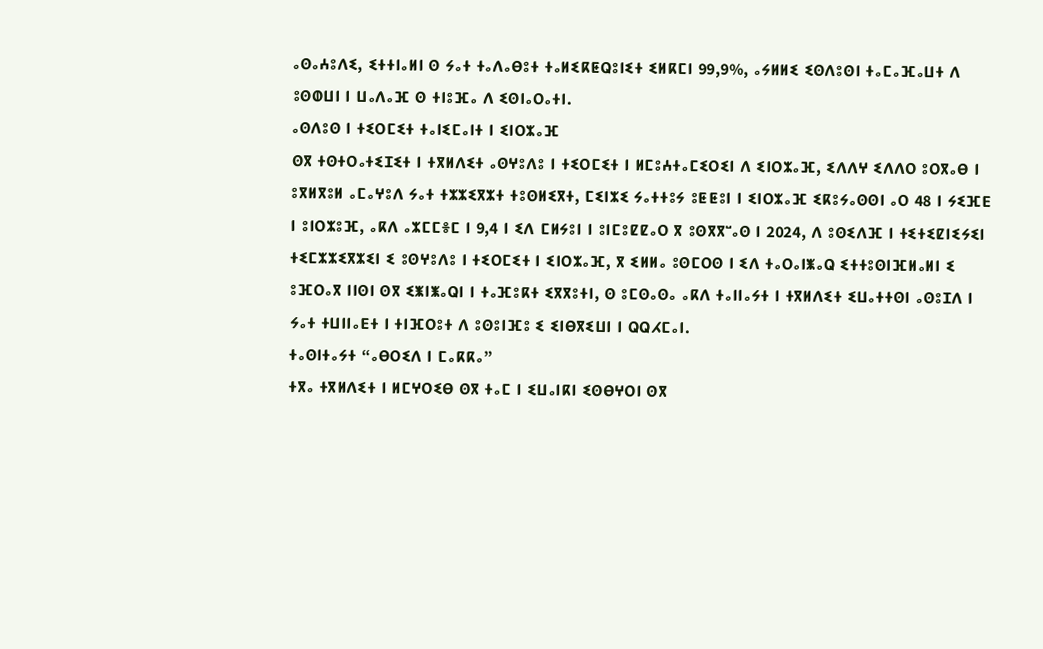ⴰⵙⴰⵄⵓⴷⵉ, ⵉⵜⵜⵏⴰⵍⵏ ⵙ ⵢⴰⵜ ⵜⴰⴷⴰⴱⵓⵜ ⵜⴰⵍⵉⴽⵟⵕⵓⵏⵉⵜ ⵉⵍⴽⵎⵏ 99,9%, ⴰⵢⵍⵍⵉ ⵉⵙⴷⵓⵙⵏ ⵜⴰⵎⴰⴼⴰⵡⵜ ⴷ ⵓⵙⵀⵡⵏ ⵏ ⵡⴰⴷⴰⴼ ⵙ ⵜⵏⵓⴼⴰ ⴷ ⵉⵙⵏⴰⵔⴰⵜⵏ.
ⴰⵙⴷⵓⵙ ⵏ ⵜⵉⵔⵎⵉⵜ ⵜⴰⵏⵉⵎⴰⵏⵜ ⵏ ⵉⵏⵔⵣⴰⴼ
ⵙⴳ ⵜⵙⵜⵔⴰⵜⵉⵊⵉⵜ ⵏ ⵜⴳⵍⴷⵉⵜ ⴰⵙⵖⵓⴷⵓ ⵏ ⵜⵉⵔⵎⵉⵜ ⵏ ⵍⵎⵓⵄⵜⴰⵎⵉⵔⵉⵏ ⴷ ⵉⵏⵔⵣⴰⴼ, ⵉⴷⴷⵖ ⵉⴷⴷⵔ ⵓⵔⴳⴰⴱ ⵏ ⵓⴳⵍⴳⵓⵍ ⴰⵎⴰⵖⵓⴷ ⵢⴰⵜ ⵜⵣⵣⵉⴳⵣⵜ ⵜⵓⵙⵍⵉⴳⵜ, ⵎⵉⵏⵣⵉ ⵢⴰⵜⵜⵓⵢ ⵓⵟⵟⵓⵏ ⵏ ⵉⵏⵔⵣⴰⴼ ⵉⴽⵓⵢⴰⵙⵙⵏ ⴰⵔ 48 ⵏ ⵢⵉⴼⴹ ⵏ ⵓⵏⵔⵣⵓⴼ, ⴰⴽⴷ ⴰⵣⵎⵎⴻⵎ ⵏ 9,4 ⵏ ⵉⴷ ⵎⵍⵢⵓⵏ ⵏ ⵓⵏⵎⵓⵇⵇⴰⵔ ⴳ ⵓⵙⴳⴳⵯⴰⵙ ⵏ 2024, ⴷ ⵓⵙⵉⴷⴼ ⵏ ⵜⵉⵜⵉⵇⵏⵉⵢⵉⵏ ⵜⵉⵎⵣⵣⵉⴳⵣⵉⵏ ⵉ ⵓⵙⵖⵓⴷⵓ ⵏ ⵜⵉⵔⵎⵉⵜ ⵏ ⵉⵏⵔⵣⴰⴼ, ⴳ ⵉⵍⵍⴰ ⵓⵙⵎⵔⵙ ⵏ ⵉⴷ ⵜⴰⵔⴰⵏⵥⴰⵕ ⵉⵜⵜⵓⵙⵏⴼⵍⴰⵍⵏ ⵉ ⵓⴼⵔⴰⴳ ⵏⵏⵙⵏ ⵙⴳ ⵉⵥⵏⵥⴰⵕⵏ ⵏ ⵜⴰⴼⵓⴽⵜ ⵉⴳⴳⵓⵜⵏ, ⵙ ⵓⵎⵙⴰⵙⴰ ⴰⴽⴷ ⵜⴰⵏⵏⴰⵢⵜ ⵏ ⵜⴳⵍⴷⵉⵜ ⵉⵡⴰⵜⵜⵙⵏ ⴰⵙⵓⵊⴷ ⵏ ⵢⴰⵜ ⵜⵡⵏⵏⴰⴹⵜ ⵏ ⵜⵏⴼⵔⵓⵜ ⴷ ⵓⵙⵓⵏⴼⵓ ⵉ ⵉⵏⴱⴳⵉⵡⵏ ⵏ ⵕⵕⵃⵎⴰⵏ.
ⵜⴰⵙⵏⵜⴰⵢⵜ “ⴰⴱⵔⵉⴷ ⵏ ⵎⴰⴽⴽⴰ”
ⵜⴳⴰ ⵜⴳⵍⴷⵉⵜ ⵏ ⵍⵎⵖⵔⵉⴱ ⵙⴳ ⵜⴰⵎ ⵏ ⵉⵡⴰⵏⴽⵏ ⵉⵙⴱⵖⵔⵏ ⵙⴳ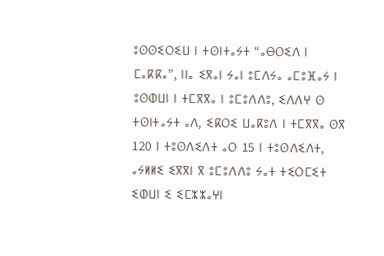ⵓⵙⵙⵉⵔⵉⵡ ⵏ ⵜⵙⵏⵜⴰⵢⵜ “ⴰⴱⵔⵉⴷ ⵏ ⵎⴰⴽⴽⴰ”, ⵏⵏⴰ ⵉⴳⴰⵏ ⵢⴰⵏ ⵓⵎⴷⵢⴰ ⴰⵎⵓⴼⴰⵢ ⵏ ⵓⵙⵀⵡⵏ ⵏ ⵜⵎⴳⴳⴰ ⵏ ⵓⵎⵓⴷⴷⵓ, ⵉⴷⴷⵖ ⵙ ⵜⵙⵏⵜⴰⵢⵜ ⴰⴷ, ⵉⴽⵔⵉ ⵡⴰⴽⵓⴷ ⵏ ⵜⵎⴳⴳⴰ ⵙⴳ 120 ⵏ ⵜⵓⵙⴷⵉⴷⵜ ⴰⵔ 15 ⵏ ⵜⵓⵙⴷⵉⴷⵜ, ⴰⵢⵍⵍⵉ ⵉⴳⴳⵏ ⴳ ⵓⵎⵓⴷⴷⵓ ⵢⴰⵜ ⵜⵉⵔⵎⵉⵜ ⵉⵀⵡⵏ ⵉ ⵉⵎⵣⵣⴰⵖⵏ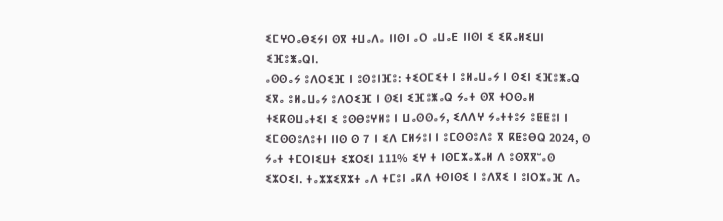ⵉⵎⵖⵔⴰⴱⵉⵢⵏ ⵙⴳ ⵜⵡⴰⴷⴰ ⵏⵏⵙⵏ ⴰⵔ ⴰⵡⴰⴹ ⵏⵏⵙⵏ ⵉ ⵉⴽⴰⵍⵉⵡⵏ ⵉⴼⵓⵥⴰⵕⵏ.
ⴰⵙⵙⴰⵢ ⵓⴷⵔⵉⴼ ⵏ ⵓⵙⵓⵏⴼⵓ: ⵜⵉⵔⵎⵉⵜ ⵏ ⵓⵍⴰⵡⴰⵢ ⵏ ⵙⵉⵏ ⵉⴼⵓⵥⴰⵕ
ⵉⴳⴰ ⵓⵍⴰⵡⴰⵢ ⵓⴷⵔⵉⴼ ⵏ ⵙⵉⵏ ⵉⴼⵓⵥⴰⵕ ⵢⴰⵜ ⵙⴳ ⵜⵔⵙⴰⵍ ⵜⵉⴽⵙⵡⴰⵜⵉⵏ ⵉ ⵓⵙⴱⵓⵖⵍⵓ ⵏ ⵡⴰⵙⵙⴰⵢ, ⵉⴷⴷⵖ ⵢⴰⵜⵜⵓⵢ ⵓⵟⵟⵓⵏ ⵏ ⵉⵎⵙⵙⵓⴷⵓⵜⵏ ⵏⵏⵙ ⵙ 7 ⵏ ⵉⴷ ⵎⵍⵢⵓⵏ ⵏ ⵓⵎⵙⵙⵓⴷⵓ ⴳ ⴽⵟⵓⴱⵕ 2024, ⵙ ⵢⴰⵜ ⵜⵎⵔⵏⵉⵡⵜ ⵉⵣⵔⵉⵏ 111% ⵉⵖ ⵜ ⵏⵙⵎⵣⴰⵣⴰⵍ ⴷ ⵓⵙⴳⴳⵯⴰⵙ ⵉⵣⵔⵉⵏ. ⵜⴰⵣⵣⵉⴳⵣⵜ ⴰⴷ ⵜⵎⵓⵏ ⴰⴽⴷ ⵜⵙⵏⵙⵉ ⵏ ⵓⴷⴳⵉ ⵏ ⵓⵏⵔⵣⴰⴼ ⴷⴰ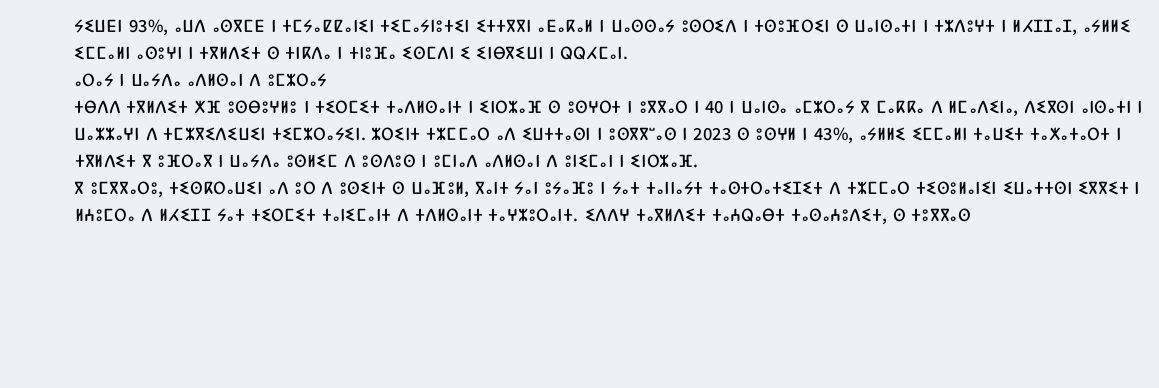ⵢⵉⵡⴹⵏ 93%, ⴰⵡⴷ ⴰⵙⴳⵎⴹ ⵏ ⵜⵎⵢⴰⵇⵇⴰⵏⵉⵏ ⵜⵉⵎⴰⵢⵏⵓⵜⵉⵏ ⵉⵜⵜⴳⴳⵏ ⴰⴹⴰⴽⴰⵍ ⵏ ⵡⴰⵙⵙⴰⵢ ⵓⵙⵔⵉⴷ ⵏ ⵜⵙⵓⴼⵔⵉⵏ ⵙ ⵡⴰⵏⵙⴰⵜⵏ ⵏ ⵜⵣⴷⵓⵖⵜ ⵏ ⵍⵃⵊⵊⴰⵊ, ⴰⵢⵍⵍⵉ ⵉⵎⵎⴰⵍⵏ ⴰⵙⵓⵖⵏ ⵏ ⵜⴳⵍⴷⵉⵜ ⵙ ⵜⵏⴽⴷⴰ ⵏ ⵜⵏⵓⴼⴰ ⵉⵙⵎⴷⵏ ⵉ ⵉⵏⴱⴳⵉⵡⵏ ⵏ ⵕⵕⵃⵎⴰⵏ.
ⴰⵔⴰⵢ ⵏ ⵡⴰⵢⴷⴰ ⴰⴷⵍⵙⴰⵏ ⴷ ⵓⵎⵣⵔⴰⵢ
ⵜⴱⴷⴷ ⵜⴳⵍⴷⵉⵜ ⵅⴼ ⵓⵙⴱⵓⵖⵍⵓ ⵏ ⵜⵉⵔⵎⵉⵜ ⵜⴰⴷⵍⵙⴰⵏⵜ ⵏ ⵉⵏⵔⵣⴰⴼ ⵙ ⵓⵙⵖⵔⵜ ⵏ ⵓⴳⴳⴰⵔ ⵏ 40 ⵏ ⵡⴰⵏⵙⴰ ⴰⵎⵣⵔⴰⵢ ⴳ ⵎⴰⴽⴽⴰ ⴷ ⵍⵎⴰⴷⵉⵏⴰ, ⴷⵉⴳⵙⵏ ⴰⵏⵙⴰⵜⵏ ⵏ ⵡⴰⵣⵣⴰⵖⵏ ⴷ ⵜⵎⵣⴳⵉⴷⵉⵡⵉⵏ ⵜⵉⵎⵣⵔⴰⵢⵉⵏ. ⵣⵔⵉⵏⵜ ⵜⵣⵎⵎⴰⵔ ⴰⴷ ⵉⵡⵜⵜⴰⵙⵏ ⵏ ⵓⵙⴳⴳⵯⴰⵙ ⵏ 2023 ⵙ ⵓⵙⵖⵍ ⵏ 43%, ⴰⵢⵍⵍⵉ ⵉⵎⵎⴰⵍⵏ ⵜⴰⵡⵉⵜ ⵜⴰⵅⴰⵜⴰⵔⵜ ⵏ ⵜⴳⵍⴷⵉⵜ ⴳ ⵓⴼⵔⴰⴳ ⵏ ⵡⴰⵢⴷⴰ ⵓⵙⵍⵉⵎ ⴷ ⵓⵙⴷⵓⵙ ⵏ ⵓⵎⵏⴰⴷ ⴰⴷⵍⵙⴰⵏ ⴷ ⵓⵏⵉⵎⴰⵏ ⵏ ⵉⵏⵔⵣⴰⴼ.
ⴳ ⵓⵎⴳⴳⴰⵔⵓ, ⵜⵉⵙⴽⵔⴰⵡⵉⵏ ⴰⴷ ⵓⵔ ⴷ ⵓⵙⵉⵏⵜ ⵙ ⵡⴰⴼⵓⵍ, ⴳⴰⵏⵜ ⵢⴰⵏ ⵓⵢⴰⴼⵓ ⵏ ⵢⴰⵜ ⵜⴰⵏⵏⴰⵢⵜ ⵜⴰⵙⵜⵔⴰⵜⵉⵊⵉⵜ ⴷ ⵜⵣⵎⵎⴰⵔ ⵜⵉⵙⵓⵍⴰⵏⵉⵏ ⵉⵡⴰⵜⵜⵙⵏ ⵉⴳⴳⵉⵜ ⵏ ⵍⵄⵓⵎⵔⴰ ⴷ ⵍⵃⵉⵊⵊ ⵢⴰⵜ ⵜⵉⵔⵎⵉⵜ ⵜⴰⵏⵉⵎⴰⵏⵜ ⴷ ⵜⴷⵍⵙⴰⵏⵜ ⵜⴰⵖⵣⵓⵔⴰⵏⵜ. ⵉⴷⴷⵖ ⵜⴰⴳⵍⴷⵉⵜ ⵜⴰⵄⵕⴰⴱⵜ ⵜⴰⵙⴰⵄⵓⴷⵉⵜ, ⵙ ⵜⵓⴳⴳⴰⵙ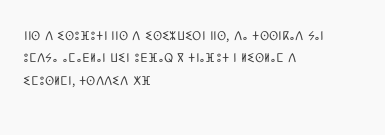ⵏⵏⵙ ⴷ ⵉⵙⵓⴼⵓⵜⵏ ⵏⵏⵙ ⴷ ⵉⵙⵉⵣⵡⵉⵔⵏ ⵏⵏⵙ, ⴷⴰ ⵜⵙⵙⵏⴽⴰⴷ ⵢⴰⵏ ⵓⵎⴷⵢⴰ ⴰⵎⴰⴹⵍⴰⵏ ⵡⵉⵏ ⵓⴹⴼⴰⵕ ⴳ ⵜⵏⴰⴼⵓⵜ ⵏ ⵍⵉⵙⵍⴰⵎ ⴷ ⵉⵎⵓⵙⵍⵎⵏ, ⵜⵙⴷⴷⵉⴷ ⵅⴼ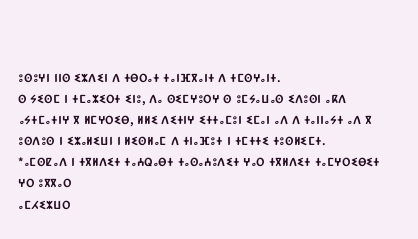ⵓⵙⵓⵖⵏ ⵏⵏⵙ ⵉⵣⴷⵉⵏ ⴷ ⵜⴱⵔⴰⵜ ⵜⴰⵏⴼⴳⴰⵏⵜ ⴷ ⵜⵎⵙⵖⴰⵏⵜ.
ⵙ ⵢⵉⵙⵎ ⵏ ⵜⵎⴰⵣⵉⵔⵜ ⵉⵏⵓ, ⴷⴰ ⵙⵉⵎⵖⵓⵔⵖ ⵙ ⵓⵎⵢⴰⵡⴰⵙ ⵉⴷⵓⵙⵏ ⴰⴽⴷ ⴰⵢⵜⵎⴰⵜⵏⵖ ⴳ ⵍⵎⵖⵔⵉⴱ, ⵍⵍⵉ ⴷⵉⵜⵏⵖ ⵉⵜⵜⴰⵎⵓⵏ ⵉⵎⴰⵏ ⴰⴷ ⴷ ⵜⴰⵏⵏⴰⵢⵜ ⴰⴷ ⴳ ⵓⵙⴷⵓⵙ ⵏ ⵉⵣⴰⵍⵉⵡⵏ ⵏ ⵍⵉⵙⵍⴰⵎ ⴷ ⵜⵏⴰⴼⵓⵜ ⵏ ⵜⵎⵜⵜⵉ ⵜⵓⵙⵍⵉⵎⵜ.
*ⴰⵎⵙⵇⴰⴷ ⵏ ⵜⴳⵍⴷⵉⵜ ⵜⴰⵄⵕⴰⴱⵜ ⵜⴰⵙⴰⵄⵓⴷⵉⵜ ⵖⴰⵔ ⵜⴳⵍⴷⵉⵜ ⵜⴰⵎⵖⵔⵉⴱⵉⵜ
ⵖⵔ ⵓⴳⴳⴰⵔ
ⴰⵎⵃⵉⵣⵡⵔ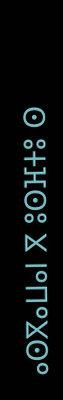ⴰⵙⴳⴰⵡⴰⵏ ⴳ ⵓⵙⴼⵜⵓ ⵙ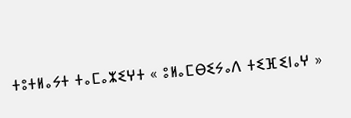ⵜⵓⵜⵍⴰⵢⵜ ⵜⴰⵎⴰⵣⵉⵖⵜ « ⵓⵍⴰⵎⴱⵉⵢⴰⴷ ⵜⵉⴼⵉⵏⴰⵖ »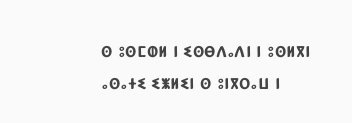ⵙ ⵓⵙⵎⵀⵍ ⵏ ⵉⵙⴱⴷⴰⴷⵏ ⵏ ⵓⵙⵍⴳⵏ ⴰⵙⴰⵜⵉ ⵉⵥⵍⵉⵏ ⵙ ⵓⵏⴳⵔⴰⵡ ⵏ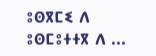ⵓⵙⴳⵎⵉ ⴷ ⵓⵙⵎⵓⵜⵜⴳ ⴷ ...